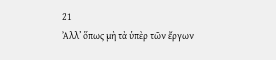21
Ἀλλ’ ὅπως μὴ τὰ ὑπὲρ τῶν ἔργων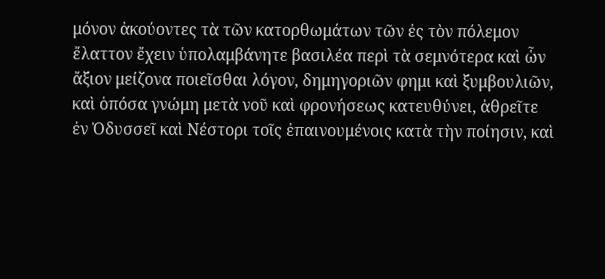μόνον ἀκούοντες τὰ τῶν κατορθωμάτων τῶν ἐς τὸν πόλεμον ἔλαττον ἔχειν ὑπολαμβάνητε βασιλέα περὶ τὰ σεμνότερα καὶ ὧν ἄξιον μείζονα ποιεῖσθαι λόγον, δημηγοριῶν φημι καὶ ξυμβουλιῶν, καὶ ὁπόσα γνώμη μετὰ νοῦ καὶ φρονήσεως κατευθύνει, ἀθρεῖτε ἐν Ὀδυσσεῖ καὶ Νέστορι τοῖς ἐπαινουμένοις κατὰ τὴν ποίησιν, καὶ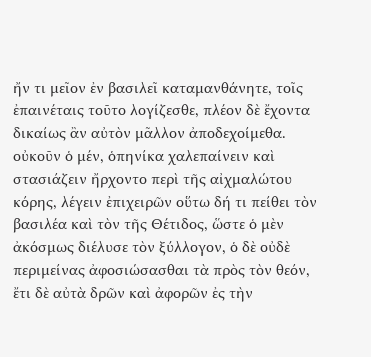ἤν τι μεῖον ἐν βασιλεῖ καταμανθάνητε, τοῖς ἐπαινέταις τοῦτο λογίζεσθε, πλέον δὲ ἔχοντα δικαίως ἂν αὐτὸν μᾶλλον ἀποδεχοίμεθα. οὐκοῦν ὁ μέν, ὁπηνίκα χαλεπαίνειν καὶ στασιάζειν ἤρχοντο περὶ τῆς αἰχμαλώτου κόρης, λέγειν ἐπιχειρῶν οὕτω δή τι πείθει τὸν βασιλέα καὶ τὸν τῆς Θέτιδος, ὥστε ὁ μὲν ἀκόσμως διέλυσε τὸν ξύλλογον, ὁ δὲ οὐδὲ περιμείνας ἀφοσιώσασθαι τὰ πρὸς τὸν θεόν, ἔτι δὲ αὐτὰ δρῶν καὶ ἀφορῶν ἐς τὴν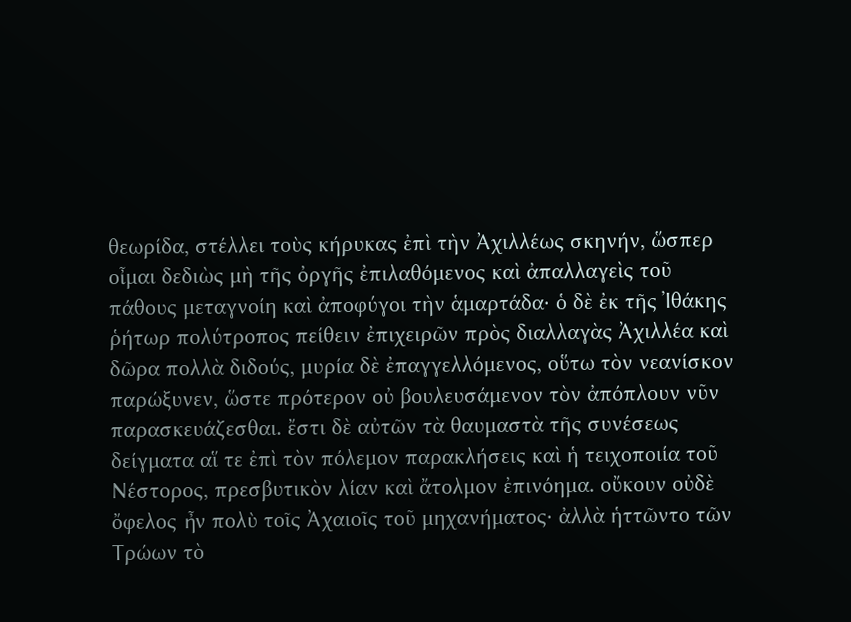θεωρίδα, στέλλει τοὺς κήρυκας ἐπὶ τὴν Ἀχιλλέως σκηνήν, ὥσπερ οἶμαι δεδιὼς μὴ τῆς ὀργῆς ἐπιλαθόμενος καὶ ἀπαλλαγεὶς τοῦ πάθους μεταγνοίη καὶ ἀποφύγοι τὴν ἁμαρτάδα· ὁ δὲ ἐκ τῆς Ἰθάκης ῥήτωρ πολύτροπος πείθειν ἐπιχειρῶν πρὸς διαλλαγὰς Ἀχιλλέα καὶ δῶρα πολλὰ διδούς, μυρία δὲ ἐπαγγελλόμενος, οὕτω τὸν νεανίσκον παρώξυνεν, ὥστε πρότερον οὐ βουλευσάμενον τὸν ἀπόπλουν νῦν παρασκευάζεσθαι. ἔστι δὲ αὐτῶν τὰ θαυμαστὰ τῆς συνέσεως δείγματα αἵ τε ἐπὶ τὸν πόλεμον παρακλήσεις καὶ ἡ τειχοποιία τοῦ Νέστορος, πρεσβυτικὸν λίαν καὶ ἄτολμον ἐπινόημα. οὔκουν οὐδὲ ὄφελος ἦν πολὺ τοῖς Ἀχαιοῖς τοῦ μηχανήματος· ἀλλὰ ἡττῶντο τῶν Τρώων τὸ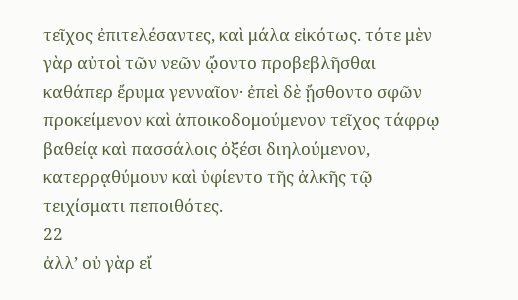τεῖχος ἐπιτελέσαντες, καὶ μάλα εἰκότως. τότε μὲν γὰρ αὐτοὶ τῶν νεῶν ᾤοντο προβεβλῆσθαι καθάπερ ἔρυμα γενναῖον· ἐπεὶ δὲ ᾔσθοντο σφῶν προκείμενον καὶ ἀποικοδομούμενον τεῖχος τάφρῳ βαθείᾳ καὶ πασσάλοις ὀξέσι διηλούμενον, κατερρᾳθύμουν καὶ ὑφίεντο τῆς ἀλκῆς τῷ τειχίσματι πεποιθότες.
22
ἀλλ’ οὐ γὰρ εἴ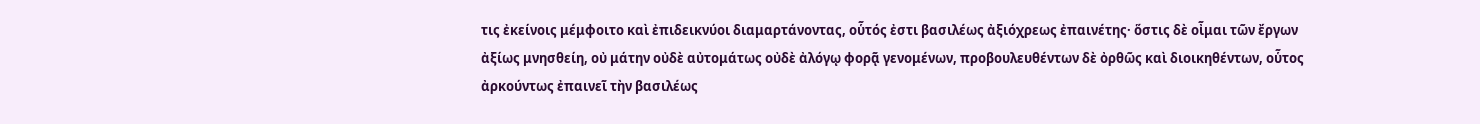τις ἐκείνοις μέμφοιτο καὶ ἐπιδεικνύοι διαμαρτάνοντας, οὗτός ἐστι βασιλέως ἀξιόχρεως ἐπαινέτης· ὅστις δὲ οἶμαι τῶν ἔργων ἀξίως μνησθείη, οὐ μάτην οὐδὲ αὐτομάτως οὐδὲ ἀλόγῳ φορᾷ γενομένων, προβουλευθέντων δὲ ὀρθῶς καὶ διοικηθέντων, οὗτος ἀρκούντως ἐπαινεῖ τὴν βασιλέως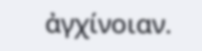ἀγχίνοιαν.